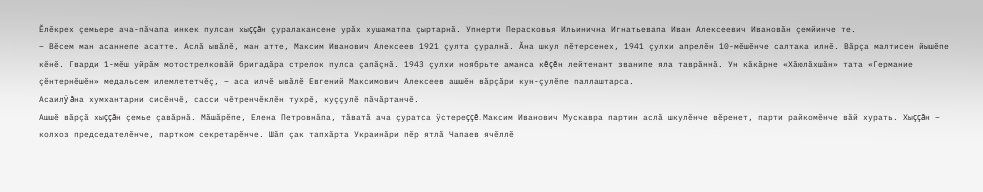Ĕлĕкрех çемьере ача-пăчапа инкек пулсан хыççăн çуралакансене урăх хушаматпа çыртарнă. Упнерти Перасковья Ильинична Игнатьевапа Иван Алексеевич Ивановăн çемйинче те.
– Вĕсем ман асаннепе асатте. Аслă ывăлĕ, ман атте, Максим Иванович Алексеев 1921 çулта çуралнă. Ăна шкул пĕтерсенех, 1941 çулхи апрелĕн 10-мĕшĕнче салтака илнĕ. Вăрçа малтисен йышĕпе кĕнĕ. Гварди 1-мĕш уйрăм мотострелковăй бригадăра стрелок пулса çапăçнă. 1943 çулхи ноябрьте аманса кĕçĕн лейтенант званипе яла таврăннă. Ун кăкăрне «Хăюлăхшăн» тата «Германие çĕнтернĕшĕн» медальсем илемлететчĕç, – аса илчĕ ывăлĕ Евгений Максимович Алексеев ашшĕн вăрçăри кун-çулĕпе паллаштарса.
Асаилÿ ăна хумхантарни сисĕнчĕ, сасси чĕтренчĕклĕн тухрĕ, куççулĕ пăчăртанчĕ.
Ашшĕ вăрçă хыççăн çемье çавăрнă. Мăшăрĕпе, Елена Петровнăпа, тăватă ача çуратса ÿстереççĕ. Максим Иванович Мускавра партин аслă шкулĕнче вĕренет, парти райкомĕнче вăй хурать. Хыççăн – колхоз председателĕнче, партком секретарĕнче. Шăп çак тапхăрта Украинăри пĕр ятлă Чапаев ячĕллĕ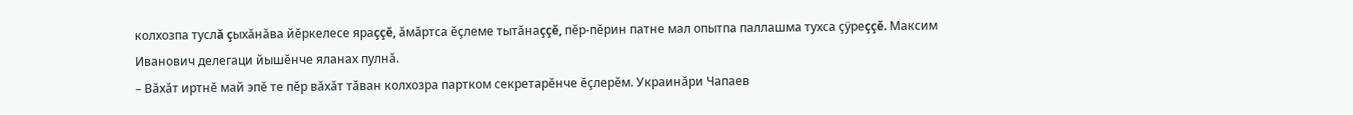колхозпа туслă çыхăнăва йĕркелесе яраççĕ, ăмăртса ĕçлеме тытăнаççĕ, пĕр-пĕрин патне мал опытпа паллашма тухса çÿреççĕ. Максим Иванович делегаци йышĕнче яланах пулнă.
– Вăхăт иртнĕ май эпĕ те пĕр вăхăт тăван колхозра партком секретарĕнче ĕçлерĕм. Украинăри Чапаев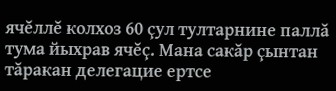ячĕллĕ колхоз 60 çул тултарнине паллă тума йыхрав ячĕç. Мана сакăр çынтан тăракан делегацие ертсе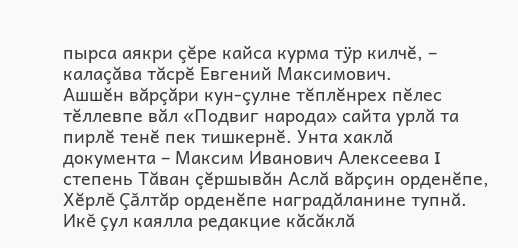пырса аякри çĕре кайса курма тÿр килчĕ, – калаçăва тăсрĕ Евгений Максимович.
Ашшĕн вăрçăри кун-çулне тĕплĕнрех пĕлес тĕллевпе вăл «Подвиг народа» сайта урлă та пирлĕ тенĕ пек тишкернĕ. Унта хаклă документа – Максим Иванович Алексеева I степень Тăван çĕршывăн Аслă вăрçин орденĕпе, Хĕрлĕ Çăлтăр орденĕпе наградăланине тупнă.
Икĕ çул каялла редакцие кăсăклă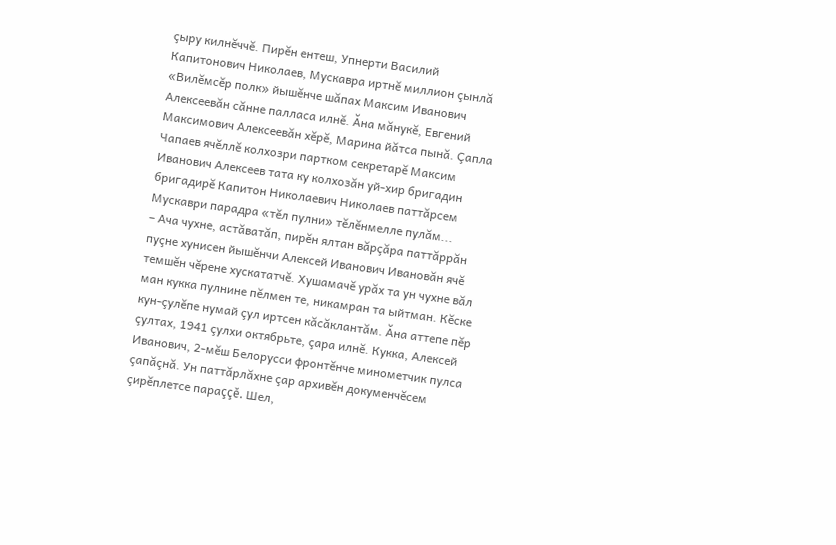çыру килнĕччĕ. Пирĕн ентеш, Упнерти Василий Капитонович Николаев, Мускавра иртнĕ миллион çынлă «Вилĕмсĕр полк» йышĕнче шăпах Максим Иванович Алексеевăн сăнне палласа илнĕ. Ăна мăнукĕ, Евгений Максимович Алексеевăн хĕрĕ, Марина йăтса пынă. Çапла Чапаев ячĕллĕ колхозри партком секретарĕ Максим Иванович Алексеев тата ку колхозăн уй-хир бригадин бригадирĕ Капитон Николаевич Николаев паттăрсем Мускаври парадра «тĕл пулни» тĕлĕнмелле пулăм...
– Ача чухне, астăватăп, пирĕн ялтан вăрçăра паттăррăн пуçне хунисен йышĕнчи Алексей Иванович Ивановăн ячĕ темшĕн чĕрене хускататчĕ. Хушамачĕ урăх та ун чухне вăл ман кукка пулнине пĕлмен те, никамран та ыйтман. Кĕске кун-çулĕпе нумай çул иртсен кăсăклантăм. Ăна аттепе пĕр çултах, 1941 çулхи октябрьте, çара илнĕ. Кукка, Алексей Иванович, 2-мĕш Белорусси фронтĕнче минометчик пулса çапăçнă. Ун паттăрлăхне çар архивĕн докуменчĕсем çирĕплетсе параççĕ. Шел,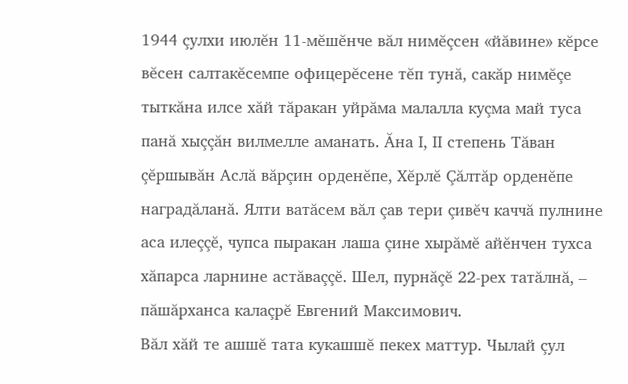1944 çулхи июлĕн 11-мĕшĕнче вăл нимĕçсен «йăвине» кĕрсе вĕсен салтакĕсемпе офицерĕсене тĕп тунă, сакăр нимĕçе тыткăна илсе хăй тăракан уйрăма малалла куçма май туса панă хыççăн вилмелле аманать. Ăна I, II степень Тăван çĕршывăн Аслă вăрçин орденĕпе, Хĕрлĕ Çăлтăр орденĕпе наградăланă. Ялти ватăсем вăл çав тери çивĕч каччă пулнине аса илеççĕ, чупса пыракан лаша çине хырăмĕ айĕнчен тухса хăпарса ларнине астăваççĕ. Шел, пурнăçĕ 22-рех татăлнă, – пăшăрханса калаçрĕ Евгений Максимович.
Вăл хăй те ашшĕ тата кукашшĕ пекех маттур. Чылай çул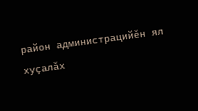район администрацийĕн ял хуçалăх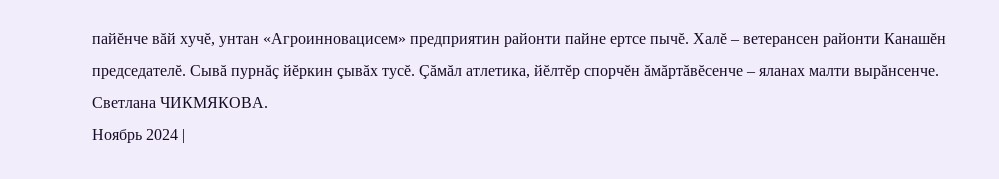пайĕнче вăй хучĕ, унтан «Агроинновацисем» предприятин районти пайне ертсе пычĕ. Халĕ – ветерансен районти Канашĕн председателĕ. Сывă пурнăç йĕркин çывăх тусĕ. Çăмăл атлетика, йĕлтĕр спорчĕн ăмăртăвĕсенче – яланах малти вырăнсенче.
Светлана ЧИКМЯКОВА.
Ноябрь 2024 |